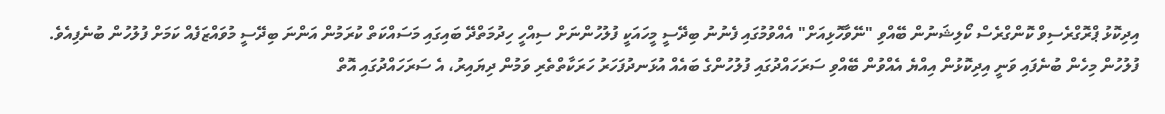އިދިކޮޅު ޕްރޮގްރެސިވް ކޮންގްރެސް ކޯލިޝަނުން ބޭއްވި "ނޭވާހޮޅިއަށް" އެއްވުމުގައި ފެނުނު ބިދޭސީ މީހައަކީ ފުލުހުންނަށް ސިއްހީ ހިދުމަތްދޭ ބައިގައި މަސައްކަތް ކުރަމުން އަންނަ ބިދޭސީ މުވައްޒަފެއް ކަމަށް ފުލުހުން ބުނެފިއެވެ.
ފުލުހުން މިހެން ބުނެފައި ވަނީ އިދިކޮޅުން އިއްޔެ އެއްވުން ބޭއްވި ސަރަހައްދުގައި ފުލުހުންގެ ބައެއް އުޅަނދުފަހަރު ހަރަކާތްތެރި ވަމުން ދިޔައިރު، އެ ސަރަހައްދުގައި އޮތް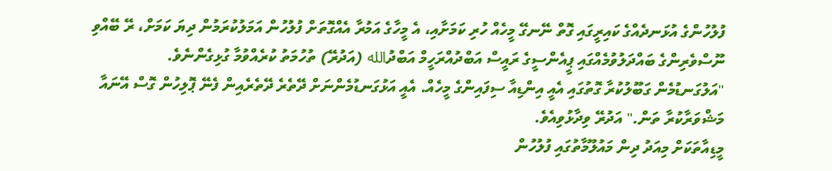ފުލުހުންގެ އުޅަނދެއްގެ ކައިރީގައި ގޮތް ނޭނގޭ މީހެއް ހުރި ކަމަށާއި، އެ މީހާގެ އަމުރާ އެއްގޮތަށް ފުލުހުން އަމަލުކުރަމުން ދިޔަ ކަމަށް، ރޭ ބޭއްވި ނޫސްވެރިންގެ ބައްދަލުވުމެއްގައި ޕީއެންސީގެ ރައީސް އަބްދުއްރަހީމް އަބްދުالله (އަދުރޭ) ތުހުމަތު ކުރެއްވުމާ ގުޅިގެންނެވެ.
"އަލުގަނޑުމެން ގަބޫލުކުރާ ގޮތުގައި އެއީ އިންޑިއާ ސިފައިންގެ މީހެއް. އެއީ އަޅުގަނޑުމެންނަށް ދޭތެރެ ދޭތެރެއިން ފެނޭ ޕޮލިހުން ގޮސް އޭނައާ މަޝްވަރާކުރާ ތަން." އަދުރޭ ވިދާޅުވިއެވެ.
މީޑިއާތަކަށް މިއަދު ދިން މައުލޫމާތުގައި ފުލުހުން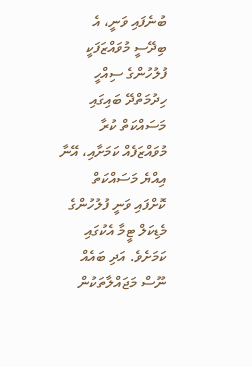ބުނެފައި ވަނީ، އެ ބިދޭސީ މުވައްޒަފަކީ ފުލުހުންގެ ސިއްހީ ހިދުމަތްދޭ ބައިގައި މަސައްކަތް ކުރާ މުވައްޒަފެއް ކަމަށާއި، އޭނާ އިއްޔެ މަސައްކަތް ކޮށްފައި ވަނީ ފުލުހުންގެ މެޑިކަލް ޓީމާ އެކުގައި ކަމަށެވެ. އަދި ބައެއް ނޫސް މަޖައްލާތަކުން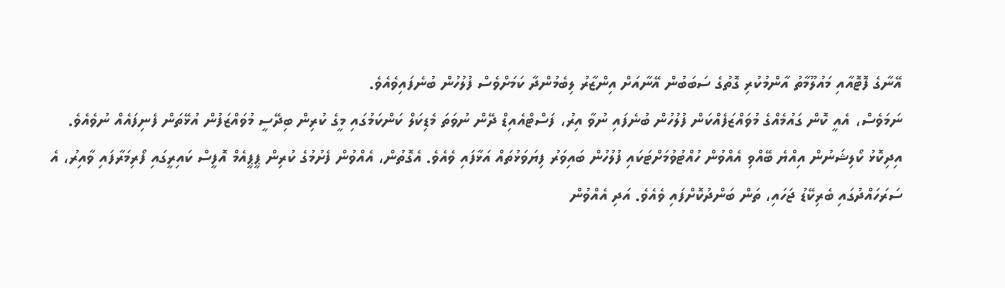އޭނާގެ ފޮޓޮއާއި މައުލޫމާތު އާންމުކުރި ގޮތުގެ ސަބަބުން އޭނާއަށް އިންޒާރު ލިބެމުންދާ ކަމަށްވެސް ފުލުހުން ބުނެފައިވެއެވެ.
ނަމަވެސް، އެއީ ކޮން ގައުމެއްގެ މުވައްޒަފެއްކަން ފުލުހުން ބުނެފައި ނުވާ އިރު، ފަސްޓްއެއިޑް ދޭން ނުވަތަ މެޑިކަލް ކަންކަމުގައި މީގެ ކުރިން ބިދޭސީ މުވައްޒަފުން އުޅޭތަން ފެނިފައެއް ނުވެއެވެ.
އިދިކޮޅު ކޯލިޝަނުން އިއްޔެ ބޭއްވި އެއްވުން ހުއްޓުވުމަށްޓަކައި ފުލުހުން ބައިވަރު ފިޔަވަޅުތައް އަޅާފައި ވެއެވެ. އެގޮތުން، އެއްވުން ފެށުމުގެ ކުރިން ޕީޕީއެމް އޮފީސް ކައިރީގައި ފޯރިމަރާފައި ވާއިރު، އެ ސަރަހައްދުގައި ބެރިކޭޑު ޖަހައި، ތަން ބަންދުކޮށްފައި ވެއެވެ. އަދި އެއްވުން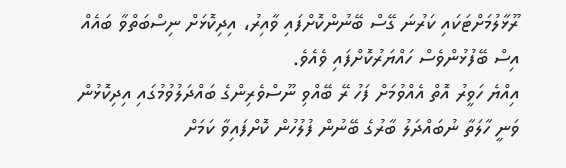ރޫޅާލުމަށްޓަކައި ކަރުނަ ގޭސް ބޭނުންކޮށްފައި ވާއިރު، އިދިކޮޅަށް ނިސްބަތްވާ ބައެއް އިސް ބޭފުޅުންވެސް ހައްޔަރުކޮށްފައި ވެއެވެ.
އިއްޔެ ހަވީރު އޮތް އެއްވުމަށް ފަހު ރޭ ބޭއްވި ނޫސްވެރިންގެ ބައްދަލުވުމުގައި އިދިކޮޅުން ވަނީ ހާލަތާ ނުބައްދަލު ބާރުގެ ބޭނުން ފުލުހުން ކޮށްފައިވާ ކަމަށް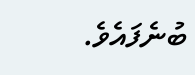ބުނެފައެވެ.